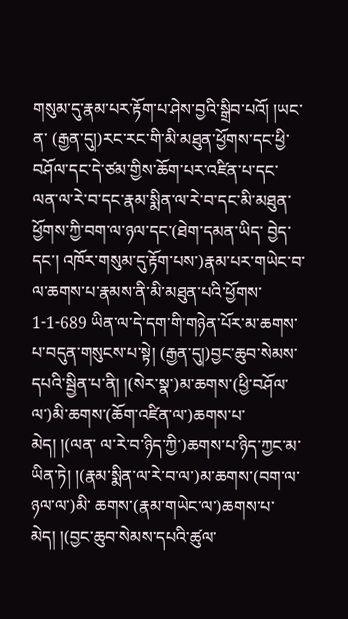གསུམ་དུ་རྣམ་པར་རྟོག་པ་ཤེས་བྱའི་སྒྲིབ་པའོ། །ཡང་ན་ (རྒྱན་དུ།)རང་རང་གི་མི་མཐུན་ཕྱོགས་དང་ཕྱི་བཤོལ་དང་དེ་ཙམ་གྱིས་ཆོག་པར་འཛིན་པ་དང་ ལན་ལ་རེ་བ་དང་རྣམ་སྨིན་ལ་རེ་བ་དང་མི་མཐུན་ཕྱོགས་ཀྱི་བག་ལ་ཉལ་དང་(ཐེག་དམན་ཡིད་ བྱེད་དང་། འཁོར་གསུམ་དུ་རྟོག་པས་)རྣམ་པར་གཡེང་བ་ལ་ཆགས་པ་རྣམས་ནི་མི་མཐུན་པའི་ཕྱོགས་ 1-1-689 ཡིན་ལ་དེ་དག་གི་གཉེན་པོར་མ་ཆགས་པ་བདུན་གསུངས་པ་སྟེ། (རྒྱན་དུ།)བྱང་ཆུབ་སེམས་ དཔའི་སྦྱིན་པ་ནི། །(སེར་སྣ་)མ་ཆགས་(ཕྱི་བཤོལ་ལ་)མི་ཆགས་(ཆོག་འཛིན་ལ་)ཆགས་པ་མེད། །(ལན་ ལ་རེ་བ་ཉིད་ཀྱི་)ཆགས་པ་ཉིད་ཀྱང་མ་ཡིན་ཏེ། །(རྣམ་སྨིན་ལ་རེ་བ་ལ་)མ་ཆགས་(བག་ལ་ཉལ་ལ་)མི་ ཆགས་(རྣམ་གཡེང་ལ་)ཆགས་པ་མེད། །(བྱང་ཆུབ་སེམས་དཔའི་ཚུལ་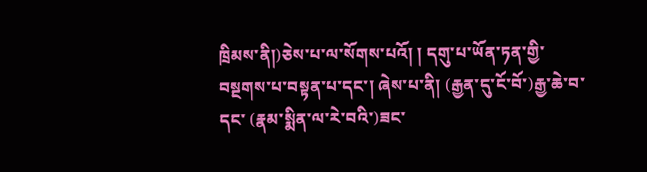ཁྲིམས་ནི།)ཅེས་པ་ལ་སོགས་པའོ། ། དགུ་པ་ཡོན་ཏན་གྱི་བསྔགས་པ་བསྟན་པ་དང་། ཞེས་པ་ནི། (རྒྱན་དུ་ངོ་བོ་)རྒྱ་ཆེ་བ་དང་ (རྣམ་སྨིན་ལ་རེ་བའི་)ཟང་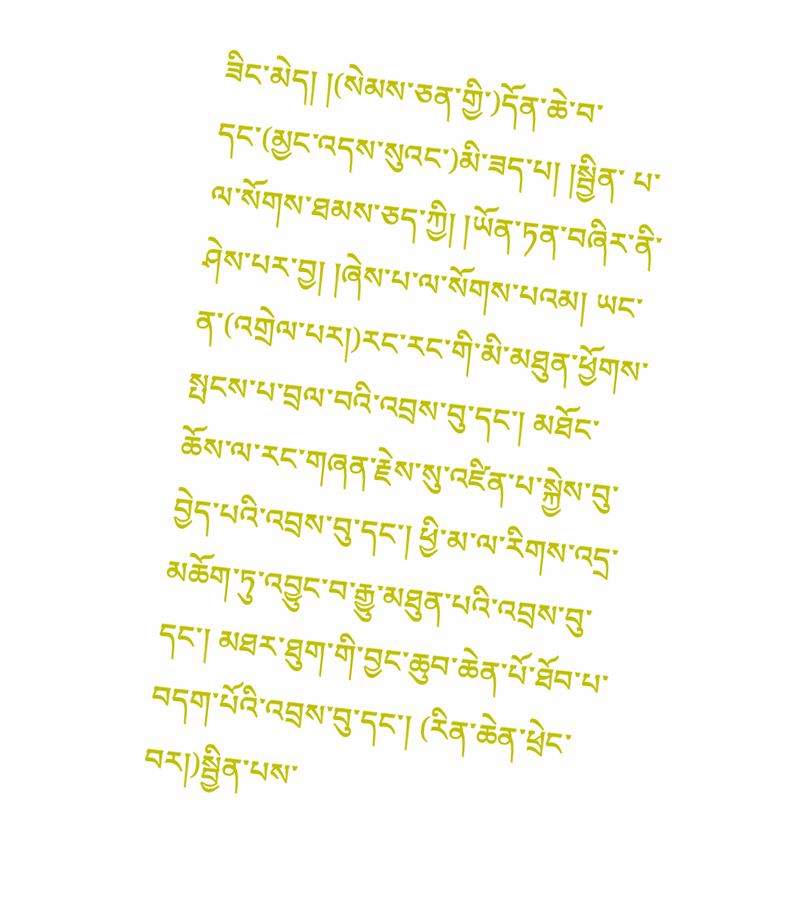ཟིང་མེད། །(སེམས་ཅན་གྱི་)དོན་ཆེ་བ་དང་(མྱང་འདས་སུའང་)མི་ཟད་པ། །སྦྱིན་ པ་ལ་སོགས་ཐམས་ཅད་ཀྱི། །ཡོན་ཏན་བཞིར་ནི་ཤེས་པར་བྱ། །ཞེས་པ་ལ་སོགས་པའམ། ཡང་ན་(འགྲེལ་པར།)རང་རང་གི་མི་མཐུན་ཕྱོགས་སྤངས་པ་བྲལ་བའི་འབྲས་བུ་དང་། མཐོང་ ཆོས་ལ་རང་གཞན་རྗེས་སུ་འཛིན་པ་སྐྱེས་བུ་བྱེད་པའི་འབྲས་བུ་དང་། ཕྱི་མ་ལ་རིགས་འདྲ་ མཆོག་ཏུ་འབྱུང་བ་རྒྱུ་མཐུན་པའི་འབྲས་བུ་དང་། མཐར་ཐུག་གི་བྱང་ཆུབ་ཆེན་པོ་ཐོབ་པ་ བདག་པོའི་འབྲས་བུ་དང་། (རིན་ཆེན་ཕྲེང་བར།)སྦྱིན་པས་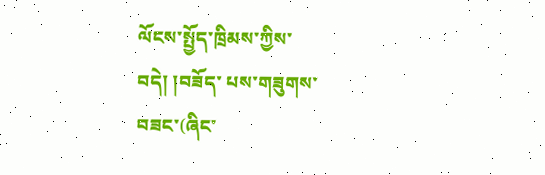ལོངས་སྤྱོད་ཁྲིམས་ཀྱིས་བདེ། །བཟོད་ པས་གཟུགས་བཟང་(ཞིང་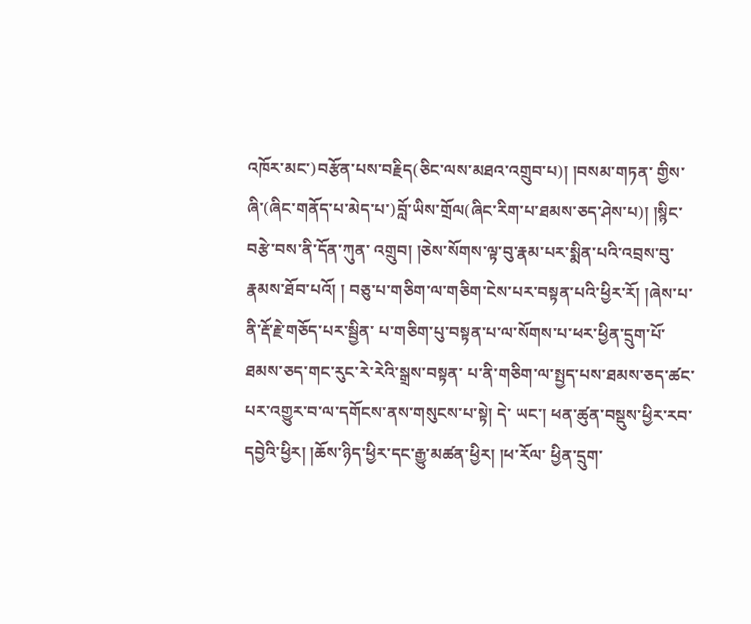འཁོར་མང་)བརྩོན་པས་བརྗིད(ཅིང་ལས་མཐའ་འགྲུབ་པ)། །བསམ་གཏན་ གྱིས་ཞི་(ཞིང་གནོད་པ་མེད་པ་)བློ་ཡིས་གྲོལ(ཞིང་རིག་པ་ཐམས་ཅད་ཤེས་པ)། །སྙིང་བརྩེ་བས་ནི་དོན་ཀུན་ འགྲུབ། །ཅེས་སོགས་ལྟ་བུ་རྣམ་པར་སྨིན་པའི་འབྲས་བུ་རྣམས་ཐོབ་པའོ། ། བཅུ་པ་གཅིག་ལ་གཅིག་ངེས་པར་བསྟན་པའི་ཕྱིར་རོ། །ཞེས་པ་ནི་རྡོ་རྗེ་གཅོད་པར་སྦྱིན་ པ་གཅིག་པུ་བསྟན་པ་ལ་སོགས་པ་ཕར་ཕྱིན་དྲུག་པོ་ཐམས་ཅད་གང་རུང་རེ་རེའི་སྒྲས་བསྟན་ པ་ནི་གཅིག་ལ་སྤྱད་པས་ཐམས་ཅད་ཚང་པར་འགྱུར་བ་ལ་དགོངས་ནས་གསུངས་པ་སྟེ། དེ་ ཡང་། ཕན་ཚུན་བསྡུས་ཕྱིར་རབ་དབྱེའི་ཕྱིར། །ཆོས་ཉིད་ཕྱིར་དང་རྒྱུ་མཚན་ཕྱིར། །ཕ་རོལ་ ཕྱིན་དྲུག་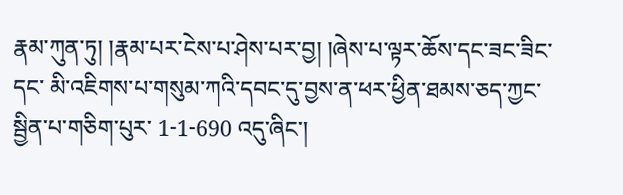རྣམ་ཀུན་ཏུ། །རྣམ་པར་ངེས་པ་ཤེས་པར་བྱ། །ཞེས་པ་ལྟར་ཆོས་དང་ཟང་ཟིང་དང་ མི་འཇིགས་པ་གསུམ་ཀའི་དབང་དུ་བྱས་ན་ཕར་ཕྱིན་ཐམས་ཅད་ཀྱང་སྦྱིན་པ་གཅིག་པུར་ 1-1-690 འདུ་ཞིང་།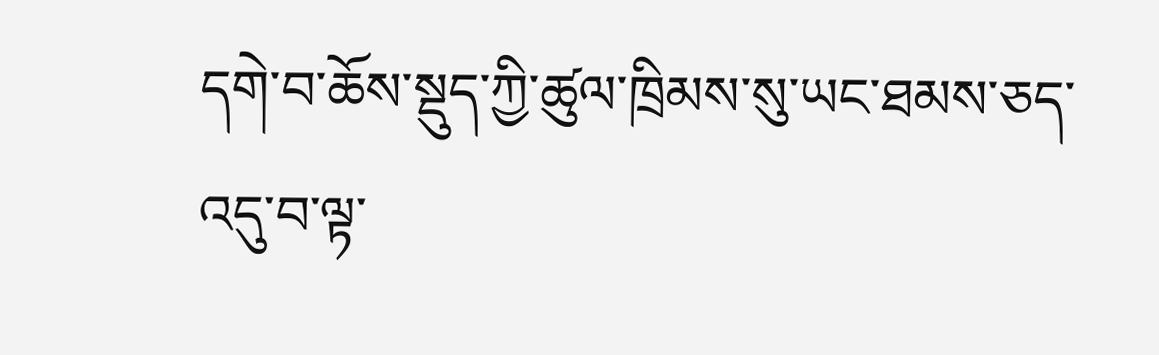དགེ་བ་ཆོས་སྡུད་ཀྱི་ཚུལ་ཁྲིམས་སུ་ཡང་ཐམས་ཅད་འདུ་བ་ལྟ་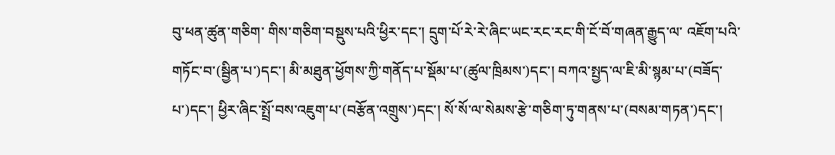བུ་ཕན་ཚུན་གཅིག་ གིས་གཅིག་བསྡུས་པའི་ཕྱིར་དང་། དྲུག་པོ་རེ་རེ་ཞིང་ཡང་རང་རང་གི་ངོ་བོ་གཞན་རྒྱུད་ལ་ འཇོག་པའི་གཏོང་བ་(སྦྱིན་པ་)དང་། མི་མཐུན་ཕྱོགས་ཀྱི་གནོད་པ་སྡོམ་པ་(ཚུལ་ཁྲིམས་)དང་། བཀའ་སྤྱད་ལ་ཇི་མི་སྙམ་པ་(བཟོད་པ་)དང་། ཕྱིར་ཞིང་སྤྲོ་བས་འཇུག་པ་(བརྩོན་འགྲུས་)དང་། སོ་སོ་ལ་སེམས་རྩེ་གཅིག་ཏུ་གནས་པ་(བསམ་གཏན་)དང་།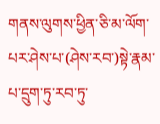གནས་ལུགས་ཕྱིན་ཅི་མ་ལོག་ པར་ཤེས་པ་(ཤེས་རབ་)སྟེ་རྣམ་པ་དྲུག་ཏུ་རབ་ཏུ་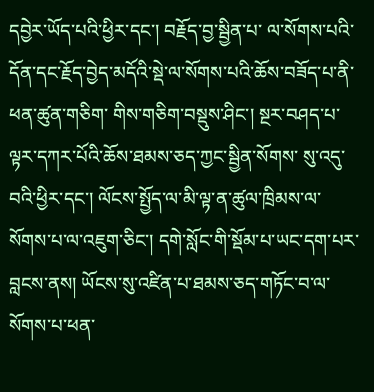དབྱེར་ཡོད་པའི་ཕྱིར་དང་། བརྗོད་བྱ་སྦྱིན་པ་ ལ་སོགས་པའི་དོན་དང་རྗོད་བྱེད་མདོའི་སྡེ་ལ་སོགས་པའི་ཆོས་བཟོད་པ་ནི་ཕན་ཚུན་གཅིག་ གིས་གཅིག་བསྡུས་ཤིང་། སྔར་བཤད་པ་ལྟར་དཀར་པོའི་ཆོས་ཐམས་ཅད་ཀྱང་སྦྱིན་སོགས་ སུ་འདུ་བའི་ཕྱིར་དང་། ལོངས་སྤྱོད་ལ་མི་ལྟ་ན་ཚུལ་ཁྲིམས་ལ་སོགས་པ་ལ་འཇུག་ཅིང་། དགེ་སློང་གི་སྡོམ་པ་ཡང་དག་པར་བླངས་ནས། ཡོངས་སུ་འཛིན་པ་ཐམས་ཅད་གཏོང་བ་ལ་ སོགས་པ་ཕན་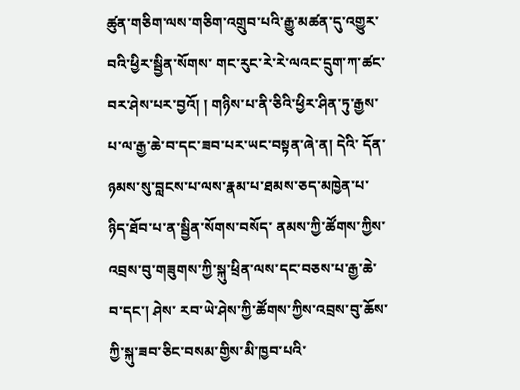ཚུན་གཅིག་ལས་གཅིག་འགྲུབ་པའི་རྒྱུ་མཚན་དུ་འགྱུར་བའི་ཕྱིར་སྦྱིན་སོགས་ གང་རུང་རེ་རེ་ལའང་དྲུག་ཀ་ཚང་བར་ཤེས་པར་བྱའོ། ། གཉིས་པ་ནི་ཅིའི་ཕྱིར་ཤིན་ཏུ་རྒྱས་པ་ལ་རྒྱ་ཆེ་བ་དང་ཟབ་པར་ཡང་བསྟན་ཞེ་ན། དེའི་ དོན་ཉམས་སུ་བླངས་པ་ལས་རྣམ་པ་ཐམས་ཅད་མཁྱེན་པ་ཉིད་ཐོབ་པ་ན་སྦྱིན་སོགས་བསོད་ ནམས་ཀྱི་ཚོགས་ཀྱིས་འབྲས་བུ་གཟུགས་ཀྱི་སྐུ་ཕྲིན་ལས་དང་བཅས་པ་རྒྱ་ཆེ་བ་དང་། ཤེས་ རབ་ཡེ་ཤེས་ཀྱི་ཚོགས་ཀྱིས་འབྲས་བུ་ཆོས་ཀྱི་སྐུ་ཟབ་ཅིང་བསམ་གྱིས་མི་ཁྱབ་པའི་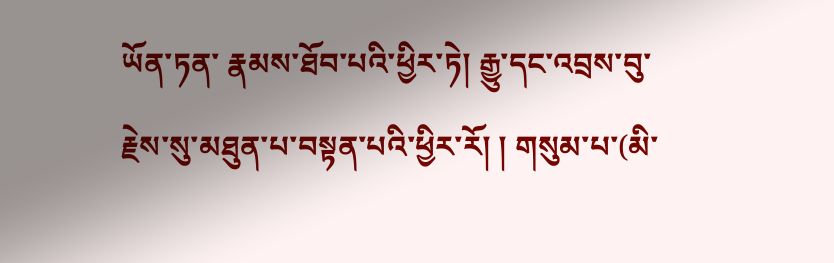ཡོན་ཏན་ རྣམས་ཐོབ་པའི་ཕྱིར་ཏེ། རྒྱུ་དང་འབྲས་བུ་རྗེས་སུ་མཐུན་པ་བསྟན་པའི་ཕྱིར་རོ། ། གསུམ་པ་(མི་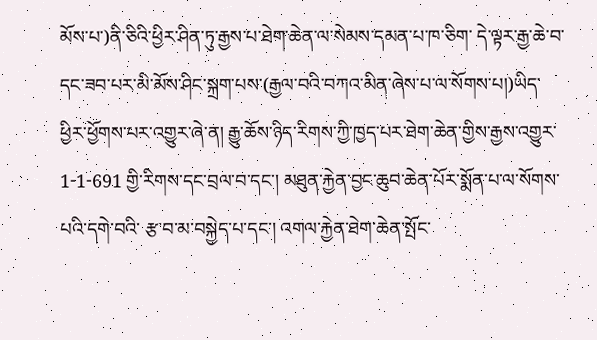མོས་པ་)ནི་ཅིའི་ཕྱིར་ཤིན་ཏུ་རྒྱས་པ་ཐེག་ཆེན་ལ་སེམས་དམན་པ་ཁ་ཅིག་ དེ་ལྟར་རྒྱ་ཆེ་བ་དང་ཟབ་པར་མི་མོས་ཤིང་སྐྲག་པས་(རྒྱལ་བའི་བཀའ་མིན་ཞེས་པ་ལ་སོགས་པ།)ཡིད་ ཕྱིར་ཕྱོགས་པར་འགྱུར་ཞེ་ན། རྒྱུ་ཆོས་ཉིད་རིགས་ཀྱི་ཁྱད་པར་ཐེག་ཆེན་གྱིས་རྒྱས་འགྱུར་ 1-1-691 གྱི་རིགས་དང་བྲལ་བ་དང་། མཐུན་རྐྱེན་བྱང་ཆུབ་ཆེན་པོར་སྨོན་པ་ལ་སོགས་པའི་དགེ་བའི་ རྩ་བ་མ་བསྐྱེད་པ་དང་། འགལ་རྐྱེན་ཐེག་ཆེན་སྤོང་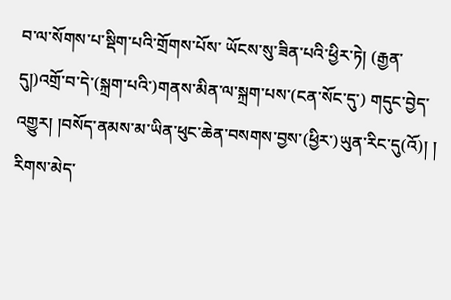བ་ལ་སོགས་པ་སྡིག་པའི་གྲོགས་པོས་ ཡོངས་སུ་ཟིན་པའི་ཕྱིར་ཏེ། (རྒྱན་དུ།)འགྲོ་བ་དེ་(སྐྲག་པའི་)གནས་མིན་ལ་སྐྲག་པས་(ངན་སོང་དུ་) གདུང་བྱེད་འགྱུར། །བསོད་ནམས་མ་ཡིན་ཕུང་ཆེན་བསགས་བྱས་(ཕྱིར་)ཡུན་རིང་དུ(འོ)། ། རིགས་མེད་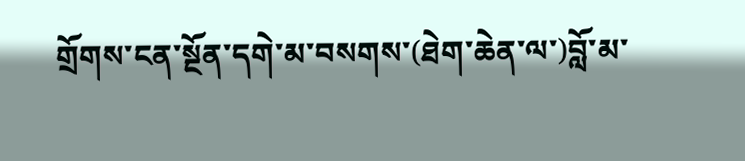གྲོགས་ངན་སྔོན་དགེ་མ་བསགས་(ཐེག་ཆེན་ལ་)བློ་མ་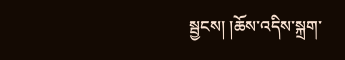སྦྱངས། །ཆོས་འདིས་སྐྲག་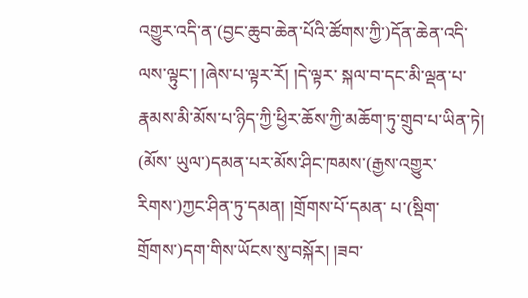འགྱུར་འདི་ན་(བྱང་ཆུབ་ཆེན་པོའི་ཚོགས་ཀྱི་)དོན་ཆེན་འདི་ལས་ལྟུང་། །ཞེས་པ་ལྟར་རོ། །དེ་ལྟར་ སྐལ་བ་དང་མི་ལྡན་པ་རྣམས་མི་མོས་པ་ཉིད་ཀྱི་ཕྱིར་ཆོས་ཀྱི་མཆོག་ཏུ་གྲུབ་པ་ཡིན་ཏེ། (མོས་ ཡུལ་)དམན་པར་མོས་ཤིང་ཁམས་(རྒྱས་འགྱུར་རིགས་)ཀྱང་ཤིན་ཏུ་དམན། །གྲོགས་པོ་དམན་ པ་(སྡིག་གྲོགས་)དག་གིས་ཡོངས་སུ་བསྐོར། །ཟབ་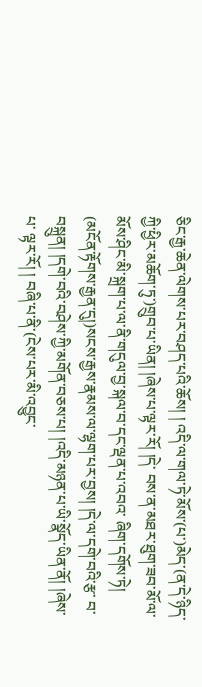ཅིང་རྒྱ་ཆེན་ལེགས་པར་བཤད་པའི་ཆོས། ། འདི་ལ་གལ་ཏེ་མོས་(པ་)མེད་(ན་དེ་ཉིད་ཀྱི་ཕྱིར་མཆོག་ཏུ་)གྲུབ་པ་ཡིན། །ཞེས་པ་ལྟར་རོ། །དེ་ བས་ན་མཐར་ཐུག་ཟབ་མོ་ལ་མོས་ཤིང་མི་སྐྲག་པ་ལ་ནི་གདུལ་བྱ་སྐལ་བ་དང་ལྡན་པ་འབའ་ ཞིག་དགོས་ཏེ། (མངོན་རྟོགས་རྒྱན་དུ།)སངས་རྒྱས་རྣམས་ལ་ལྷག་པར་བྱས། །དེ་ལ་དགེ་བའི་རྩ་ བ་བསྐྲུན། །དགེ་བའི་བཤེས་ཀྱི་མགོན་བཅས་པ། །འདི་མཉན་པ་ཡི་སྣོད་ཡིན་ནོ། །ཞེས་པ་ ལྟར་རོ། ། བཞི་པ་ནི་(ངེས་པར་མི་འབྱུང་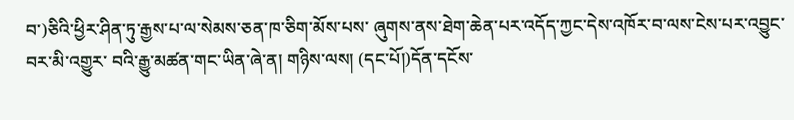བ་)ཅིའི་ཕྱིར་ཤིན་ཏུ་རྒྱས་པ་ལ་སེམས་ཅན་ཁ་ཅིག་མོས་པས་ ཞུགས་ནས་ཐེག་ཆེན་པར་འདོད་ཀྱང་དེས་འཁོར་བ་ལས་ངེས་པར་འབྱུང་བར་མི་འགྱུར་ བའི་རྒྱུ་མཚན་གང་ཡིན་ཞེ་ན། གཉིས་ལས། (དང་པོ།)དོན་དངོས་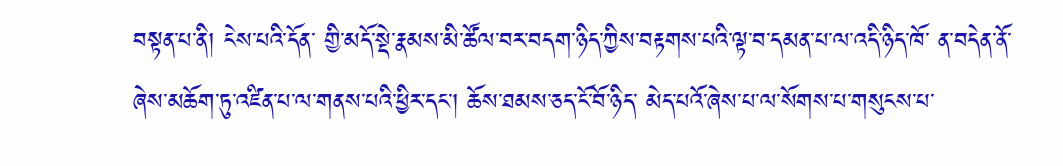བསྟན་པ་ནི། ངེས་པའི་དོན་ གྱི་མདོ་སྡེ་རྣམས་མི་ཚོལ་བར་བདག་ཉིད་ཀྱིས་བརྟགས་པའི་ལྟ་བ་དམན་པ་ལ་འདི་ཉིད་ཁོ་ ན་བདེན་ནོ་ཞེས་མཆོག་ཏུ་འཛིན་པ་ལ་གནས་པའི་ཕྱིར་དང་། ཆོས་ཐམས་ཅད་ངོ་བོ་ཉིད་ མེད་པའོ་ཞེས་པ་ལ་སོགས་པ་གསུངས་པ་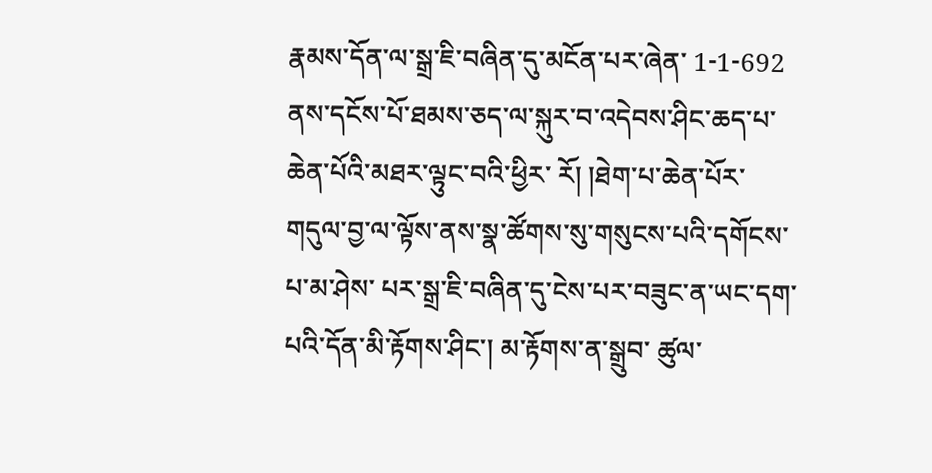རྣམས་དོན་ལ་སྒྲ་ཇི་བཞིན་དུ་མངོན་པར་ཞེན་ 1-1-692 ནས་དངོས་པོ་ཐམས་ཅད་ལ་སྐུར་བ་འདེབས་ཤིང་ཆད་པ་ཆེན་པོའི་མཐར་ལྟུང་བའི་ཕྱིར་ རོ། །ཐེག་པ་ཆེན་པོར་གདུལ་བྱ་ལ་ལྟོས་ནས་སྣ་ཚོགས་སུ་གསུངས་པའི་དགོངས་པ་མ་ཤེས་ པར་སྒྲ་ཇི་བཞིན་དུ་ངེས་པར་བཟུང་ན་ཡང་དག་པའི་དོན་མི་རྟོགས་ཤིང་། མ་རྟོགས་ན་སྒྲུབ་ ཚུལ་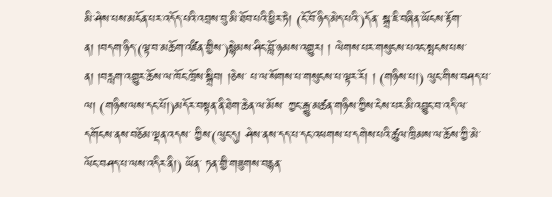མི་ཤེས་པས་མངོན་པར་འདོད་པའི་འབྲས་བུ་མི་ཐོབ་པའི་ཕྱིར་ཏེ། (ངོ་བོ་ཉིད་མེད་པའི་)དོན་ སྒྲ་ཇི་བཞིན་ཡོངས་རྟོག་ན། །བདག་ཉིད་(ལྟ་བ་མཆོག་འཛིན་གྱིས་)སྙེམས་ཤིང་བློ་ཉམས་འགྱུར། ། ལེགས་པར་གསུངས་པའང་སྤངས་པས་ན། །བརླག་འགྱུར་ཆོས་ལ་ཁོང་ཁྲོས་སྒྲིབ། །ཅེས་ པ་ལ་སོགས་པ་གསུངས་པ་ལྟར་རོ། ། (གཉིས་པ།) ལུང་གིས་བཤད་པ་ལ། (གཉིས་ལས་དང་པོ།)མདོར་བསྟན་ནི་ཐེག་ཆེན་ལ་མོས་ ཀྱང་རྒྱུ་མཚན་གཉིས་ཀྱིས་ངེས་པར་མི་འབྱུང་བ་འདི་ལ་དགོངས་ནས་བཅོམ་ལྡན་འདས་ ཀྱིས་(ལུང་དུ། ཤེས་ནས་དད་པ་དང་འཕགས་པ་དགེས་པའི་ཚུལ་ཁྲིམས་ལ་ཆོས་ཀྱི་མེ་ལོང་བཤད་པ་ལས་འདིར་ནི།) ཡོན་ ཏན་གྱི་གཟུགས་བརྙན་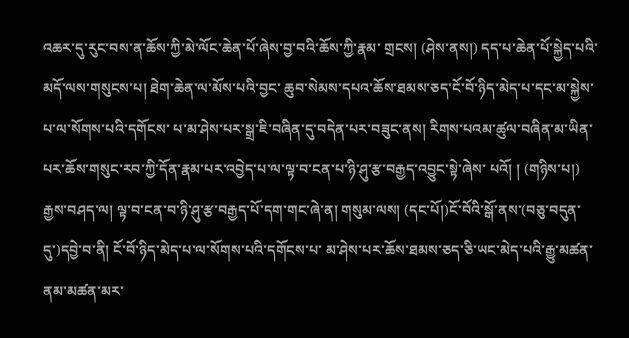འཆར་དུ་རུང་བས་ན་ཆོས་ཀྱི་མེ་ལོང་ཆེན་པོ་ཞེས་བྱ་བའི་ཆོས་ཀྱི་རྣམ་ གྲངས། (ཤེས་ནས།) དད་པ་ཆེན་པོ་སྐྱེད་པའི་མདོ་ལས་གསུངས་པ། ཐེག་ཆེན་ལ་མོས་པའི་བྱང་ ཆུབ་སེམས་དཔའ་ཆོས་ཐམས་ཅད་ངོ་བོ་ཉིད་མེད་པ་དང་མ་སྐྱེས་པ་ལ་སོགས་པའི་དགོངས་ པ་མ་ཤེས་པར་སྒྲ་ཇི་བཞིན་དུ་བདེན་པར་བཟུང་ནས། རིགས་པའམ་ཚུལ་བཞིན་མ་ཡིན་ པར་ཆོས་གསུང་རབ་ཀྱི་དོན་རྣམ་པར་འབྱེད་པ་ལ་ལྟ་བ་ངན་པ་ཉི་ཤུ་རྩ་བརྒྱད་འབྱུང་སྟེ་ཞེས་ པའོ། ། (གཉིས་པ།) རྒྱས་བཤད་ལ། ལྟ་བ་ངན་བ་ཉི་ཤུ་རྩ་བརྒྱད་པོ་དག་གང་ཞེ་ན། གསུམ་ལས། (དང་པོ།)ངོ་བོའི་སྒོ་ནས་(བཅུ་བདུན་དུ་)དབྱེ་བ་ནི། ངོ་བོ་ཉིད་མེད་པ་ལ་སོགས་པའི་དགོངས་པ་ མ་ཤེས་པར་ཆོས་ཐམས་ཅད་ཅི་ཡང་མེད་པའི་རྒྱུ་མཚན་ནམ་མཚན་མར་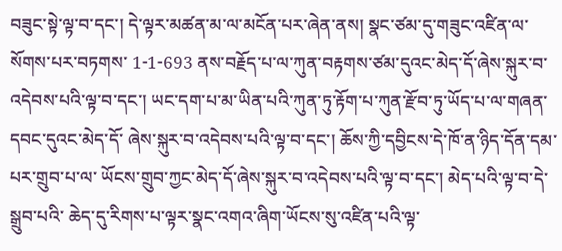བཟུང་སྟེ་ལྟ་བ་དང་། དེ་ལྟར་མཚན་མ་ལ་མངོན་པར་ཞེན་ནས། སྣང་ཙམ་དུ་གཟུང་འཛིན་ལ་སོགས་པར་བཏགས་ 1-1-693 ནས་བརྗོད་པ་ལ་ཀུན་བརྟགས་ཙམ་དུའང་མེད་དོ་ཞེས་སྐུར་བ་འདེབས་པའི་ལྟ་བ་དང་། ཡང་དག་པ་མ་ཡིན་པའི་ཀུན་ཏུ་རྟོག་པ་ཀུན་རྫོབ་ཏུ་ཡོད་པ་ལ་གཞན་དབང་དུའང་མེད་དོ་ ཞེས་སྐུར་བ་འདེབས་པའི་ལྟ་བ་དང་། ཆོས་ཀྱི་དབྱིངས་དེ་ཁོ་ན་ཉིད་དོན་དམ་པར་གྲུབ་པ་ལ་ ཡོངས་གྲུབ་ཀྱང་མེད་དོ་ཞེས་སྐུར་བ་འདེབས་པའི་ལྟ་བ་དང་། མེད་པའི་ལྟ་བ་དེ་སྒྲུབ་པའི་ ཆེད་དུ་རིགས་པ་ལྟར་སྣང་འགའ་ཞིག་ཡོངས་སུ་འཛིན་པའི་ལྟ་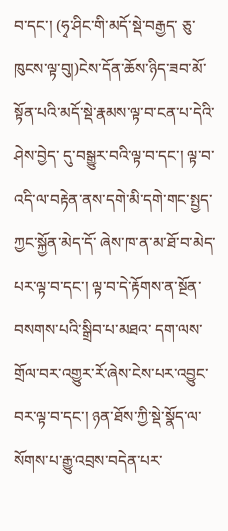བ་དང་། (ཧྭ་ཤིང་གི་མདོ་སྡེ་བརྒྱད་ ཅུ་ཁུངས་ལྟ་བུ།)ངེས་དོན་ཆོས་ཉིད་ཟབ་མོ་སྟོན་པའི་མདོ་སྡེ་རྣམས་ལྟ་བ་ངན་པ་དེའི་ཤེས་བྱེད་ དུ་བསྒྱུར་བའི་ལྟ་བ་དང་། ལྟ་བ་འདི་ལ་བརྟེན་ནས་དགེ་མི་དགེ་གང་སྤྱད་ཀྱང་སྐྱོན་མེད་དོ་ ཞེས་ཁ་ན་མ་ཐོ་བ་མེད་པར་ལྟ་བ་དང་། ལྟ་བ་དེ་རྟོགས་ན་སྔོན་བསགས་པའི་སྒྲིབ་པ་མཐའ་ དག་ལས་གྲོལ་བར་འགྱུར་རོ་ཞེས་ངེས་པར་འབྱུང་བར་ལྟ་བ་དང་། ཉན་ཐོས་ཀྱི་སྡེ་སྣོད་ལ་ སོགས་པ་རྒྱུ་འབྲས་བདེན་པར་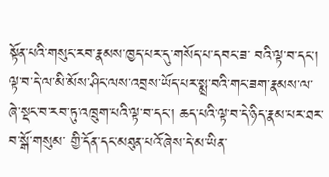སྟོན་པའི་གསུང་རབ་རྣམས་ཁྱད་པར་དུ་གསོད་པ་དབང་ཟ་ བའི་ལྟ་བ་དང་། ལྟ་བ་དེ་ལ་མི་མོས་ཤིང་ལས་འབྲས་ཡོད་པར་སྨྲ་བའི་གང་ཟག་རྣམས་ལ་ ཞེ་སྡང་བ་རབ་ཏུ་འཁྲུག་པའི་ལྟ་བ་དང་། ཆད་པའི་ལྟ་བ་དེ་ཉིད་རྣམ་པར་ཐར་བ་སྒོ་གསུམ་ གྱི་དོན་དང་མཐུན་པའོ་ཞེས་དེ་མ་ཡིན་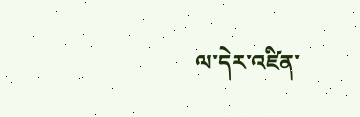ལ་དེར་འཛིན་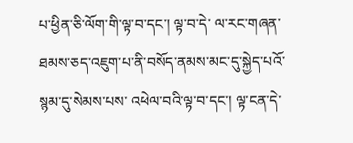པ་ཕྱིན་ཅི་ལོག་གི་ལྟ་བ་དང་། ལྟ་བ་དེ་ ལ་རང་གཞན་ཐམས་ཅད་འཇུག་པ་ནི་བསོད་ནམས་མང་དུ་སྐྱེད་པའོ་སྙམ་དུ་སེམས་པས་ འཕེལ་བའི་ལྟ་བ་དང་། ལྟ་ངན་དེ་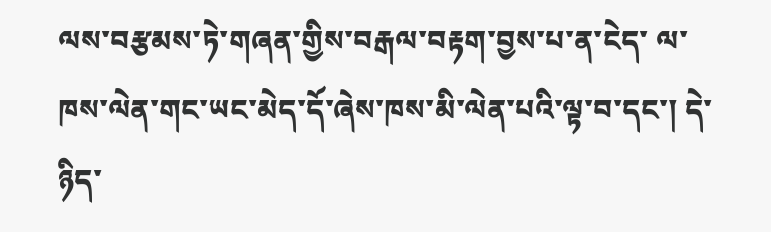ལས་བརྩམས་ཏེ་གཞན་གྱིས་བརྒལ་བརྟག་བྱས་པ་ན་ངེད་ ལ་ཁས་ལེན་གང་ཡང་མེད་དོ་ཞེས་ཁས་མི་ལེན་པའི་ལྟ་བ་དང་། དེ་ཉིད་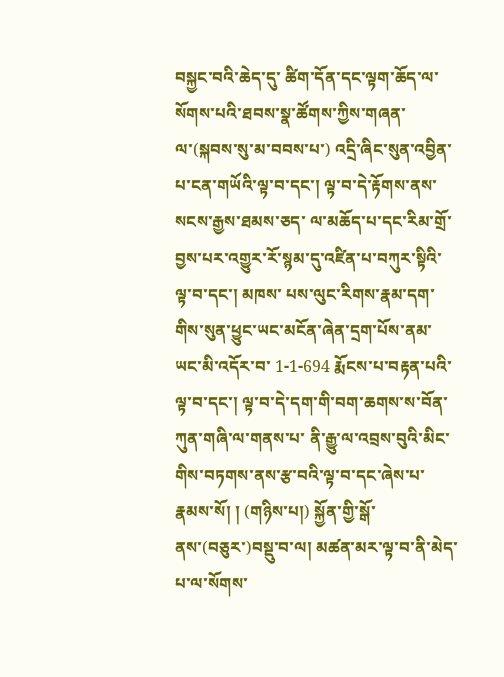བསྐྱང་བའི་ཆེད་དུ་ ཚིག་དོན་དང་ལྟག་ཆོད་ལ་སོགས་པའི་ཐབས་སྣ་ཚོགས་ཀྱིས་གཞན་ལ་(སྐབས་སུ་མ་བབས་པ་) འདྲི་ཞིང་སུན་འབྱིན་པ་ངན་གཡོའི་ལྟ་བ་དང་། ལྟ་བ་དེ་རྟོགས་ནས་སངས་རྒྱས་ཐམས་ཅད་ ལ་མཆོད་པ་དང་རིམ་གྲོ་བྱས་པར་འགྱུར་རོ་སྙམ་དུ་འཛིན་པ་བཀུར་སྟིའི་ལྟ་བ་དང་། མཁས་ པས་ལུང་རིགས་རྣམ་དག་གིས་སུན་ཕྱུང་ཡང་མངོན་ཞེན་དྲག་པོས་ནམ་ཡང་མི་འདོར་བ་ 1-1-694 རྨོངས་པ་བརྟན་པའི་ལྟ་བ་དང་། ལྟ་བ་དེ་དག་གི་བག་ཆགས་ས་བོན་ཀུན་གཞི་ལ་གནས་པ་ ནི་རྒྱུ་ལ་འབྲས་བུའི་མིང་གིས་བཏགས་ནས་རྩ་བའི་ལྟ་བ་དང་ཞེས་པ་རྣམས་སོ། ། (གཉིས་པ།) སྐྱོན་གྱི་སྒོ་ནས་(བཅུར་)བསྡུ་བ་ལ། མཚན་མར་ལྟ་བ་ནི་མེད་པ་ལ་སོགས་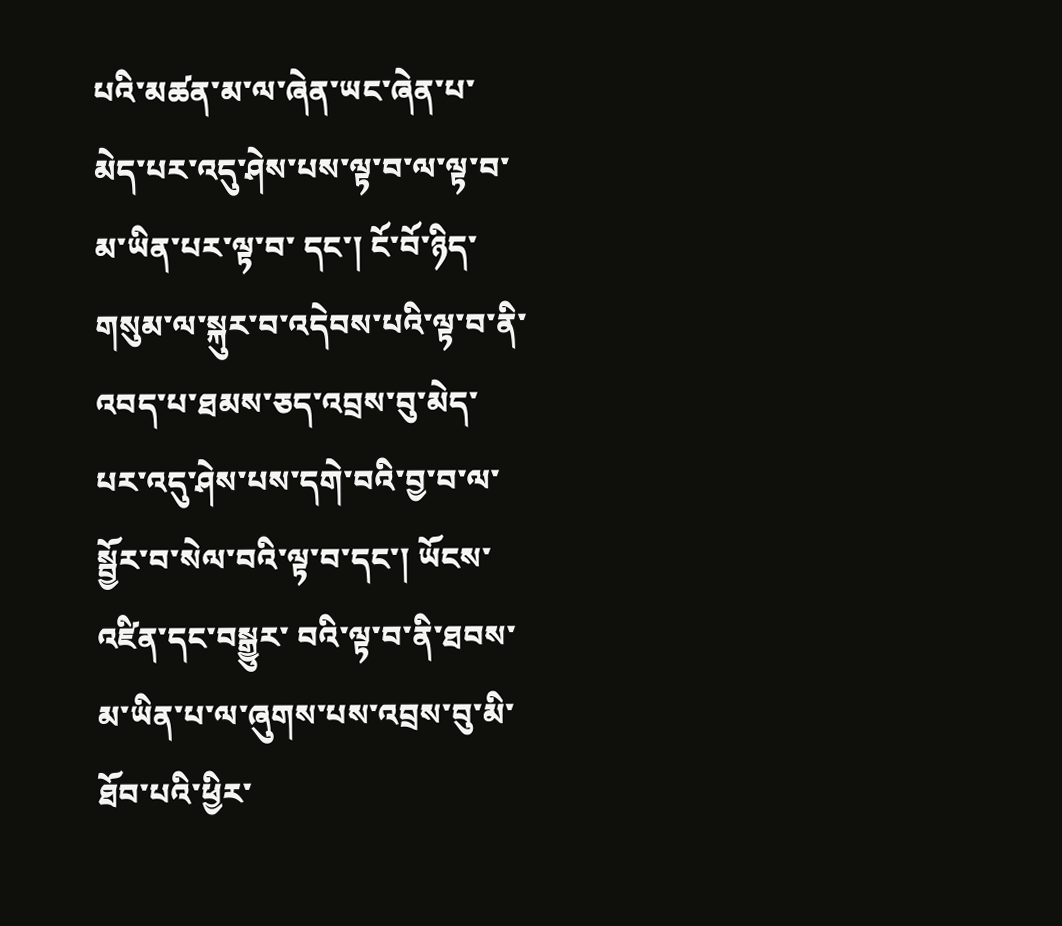པའི་མཚན་མ་ལ་ཞེན་ཡང་ཞེན་པ་མེད་པར་འདུ་ཤེས་པས་ལྟ་བ་ལ་ལྟ་བ་མ་ཡིན་པར་ལྟ་བ་ དང་། ངོ་བོ་ཉིད་གསུམ་ལ་སྐུར་བ་འདེབས་པའི་ལྟ་བ་ནི་འབད་པ་ཐམས་ཅད་འབྲས་བུ་མེད་ པར་འདུ་ཤེས་པས་དགེ་བའི་བྱ་བ་ལ་སྦྱོར་བ་སེལ་བའི་ལྟ་བ་དང་། ཡོངས་འཛིན་དང་བསྒྱུར་ བའི་ལྟ་བ་ནི་ཐབས་མ་ཡིན་པ་ལ་ཞུགས་པས་འབྲས་བུ་མི་ཐོབ་པའི་ཕྱིར་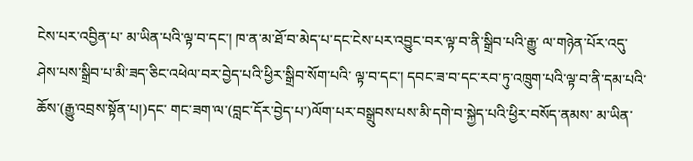ངེས་པར་འབྱིན་པ་ མ་ཡིན་པའི་ལྟ་བ་དང་། ཁ་ན་མ་ཐོ་བ་མེད་པ་དང་ངེས་པར་འབྱུང་བར་ལྟ་བ་ནི་སྒྲིབ་པའི་རྒྱུ་ ལ་གཉེན་པོར་འདུ་ཤེས་པས་སྒྲིབ་པ་མི་ཟད་ཅིང་འཕེལ་བར་བྱེད་པའི་ཕྱིར་སྒྲིབ་སོག་པའི་ ལྟ་བ་དང་། དབང་ཟ་བ་དང་རབ་ཏུ་འཁྲུག་པའི་ལྟ་བ་ནི་དམ་པའི་ཆོས་(རྒྱུ་འབྲས་སྟོན་པ།)དང་ གང་ཟག་ལ་(བླང་དོར་བྱེད་པ་)ལོག་པར་བསྒྲུབས་པས་མི་དགེ་བ་སྐྱེད་པའི་ཕྱིར་བསོད་ནམས་ མ་ཡིན་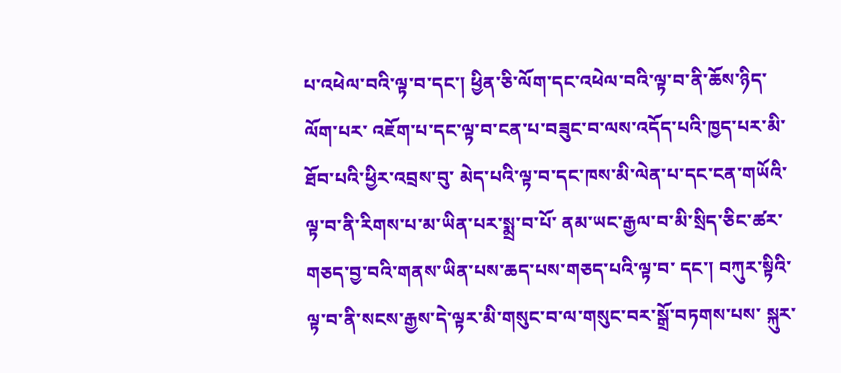པ་འཕེལ་བའི་ལྟ་བ་དང་། ཕྱིན་ཅི་ལོག་དང་འཕེལ་བའི་ལྟ་བ་ནི་ཆོས་ཉིད་ལོག་པར་ འཇོག་པ་དང་ལྟ་བ་ངན་པ་བཟུང་བ་ལས་འདོད་པའི་ཁྱད་པར་མི་ཐོབ་པའི་ཕྱིར་འབྲས་བུ་ མེད་པའི་ལྟ་བ་དང་ཁས་མི་ལེན་པ་དང་ངན་གཡོའི་ལྟ་བ་ནི་རིགས་པ་མ་ཡིན་པར་སྨྲ་བ་པོ་ ནམ་ཡང་རྒྱལ་བ་མི་སྲིད་ཅིང་ཚར་གཅད་བྱ་བའི་གནས་ཡིན་པས་ཆད་པས་གཅད་པའི་ལྟ་བ་ དང་། བཀུར་སྟིའི་ལྟ་བ་ནི་སངས་རྒྱས་དེ་ལྟར་མི་གསུང་བ་ལ་གསུང་བར་སྒྲོ་བཏགས་པས་ སྐུར་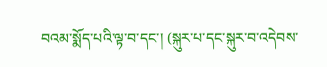བའམ་སྨོད་པའི་ལྟ་བ་དང་། (སྐུར་པ་དང་སྐུར་བ་འདེབས་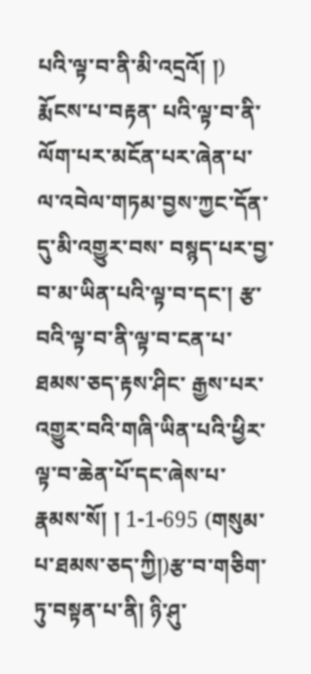པའི་ལྟ་བ་ནི་མི་འདྲའོ། །) རྨོངས་པ་བརྟན་ པའི་ལྟ་བ་ནི་ལོག་པར་མངོན་པར་ཞེན་པ་ལ་འབེལ་གཏམ་བྱས་ཀྱང་དོན་དུ་མི་འགྱུར་བས་ བསྙད་པར་བྱ་བ་མ་ཡིན་པའི་ལྟ་བ་དང་། རྩ་བའི་ལྟ་བ་ནི་ལྟ་བ་ངན་པ་ཐམས་ཅད་རྟས་ཤིང་ རྒྱས་པར་འགྱུར་བའི་གཞི་ཡིན་པའི་ཕྱིར་ལྟ་བ་ཆེན་པོ་དང་ཞེས་པ་རྣམས་སོ། ། 1-1-695 (གསུམ་པ་ཐམས་ཅད་ཀྱི།)རྩ་བ་གཅིག་ཏུ་བསྟན་པ་ནི། ཉི་ཤུ་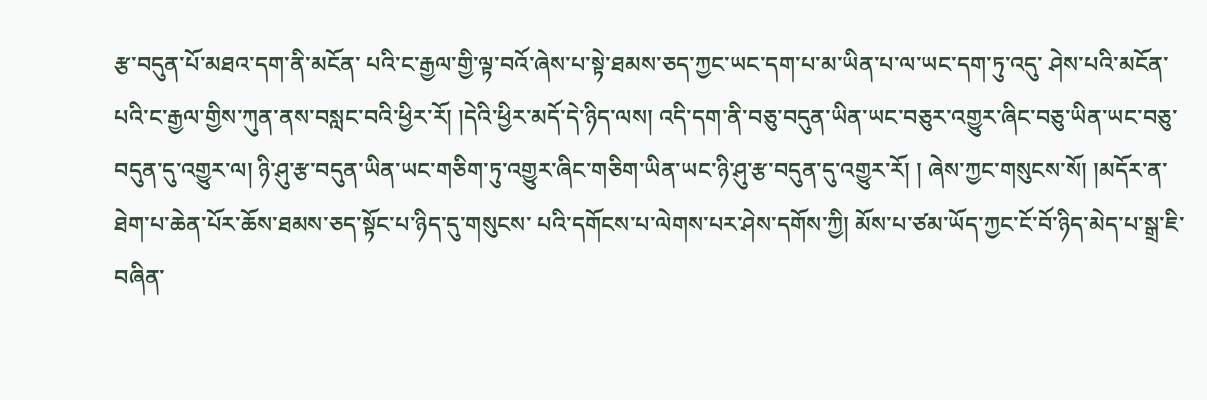རྩ་བདུན་པོ་མཐའ་དག་ནི་མངོན་ པའི་ང་རྒྱལ་གྱི་ལྟ་བའོ་ཞེས་པ་སྟེ་ཐམས་ཅད་ཀྱང་ཡང་དག་པ་མ་ཡིན་པ་ལ་ཡང་དག་ཏུ་འདུ་ ཤེས་པའི་མངོན་པའི་ང་རྒྱལ་གྱིས་ཀུན་ནས་བསླང་བའི་ཕྱིར་རོ། །དེའི་ཕྱིར་མདོ་དེ་ཉིད་ལས། འདི་དག་ནི་བཅུ་བདུན་ཡིན་ཡང་བཅུར་འགྱུར་ཞིང་བཅུ་ཡིན་ཡང་བཅུ་བདུན་དུ་འགྱུར་ལ། ཉི་ཤུ་རྩ་བདུན་ཡིན་ཡང་གཅིག་ཏུ་འགྱུར་ཞིང་གཅིག་ཡིན་ཡང་ཉི་ཤུ་རྩ་བདུན་དུ་འགྱུར་རོ། ། ཞེས་ཀྱང་གསུངས་སོ། །མདོར་ན་ཐེག་པ་ཆེན་པོར་ཆོས་ཐམས་ཅད་སྟོང་པ་ཉིད་དུ་གསུངས་ པའི་དགོངས་པ་ལེགས་པར་ཤེས་དགོས་ཀྱི། མོས་པ་ཙམ་ཡོད་ཀྱང་ངོ་བོ་ཉིད་མེད་པ་སྒྲ་ཇི་ བཞིན་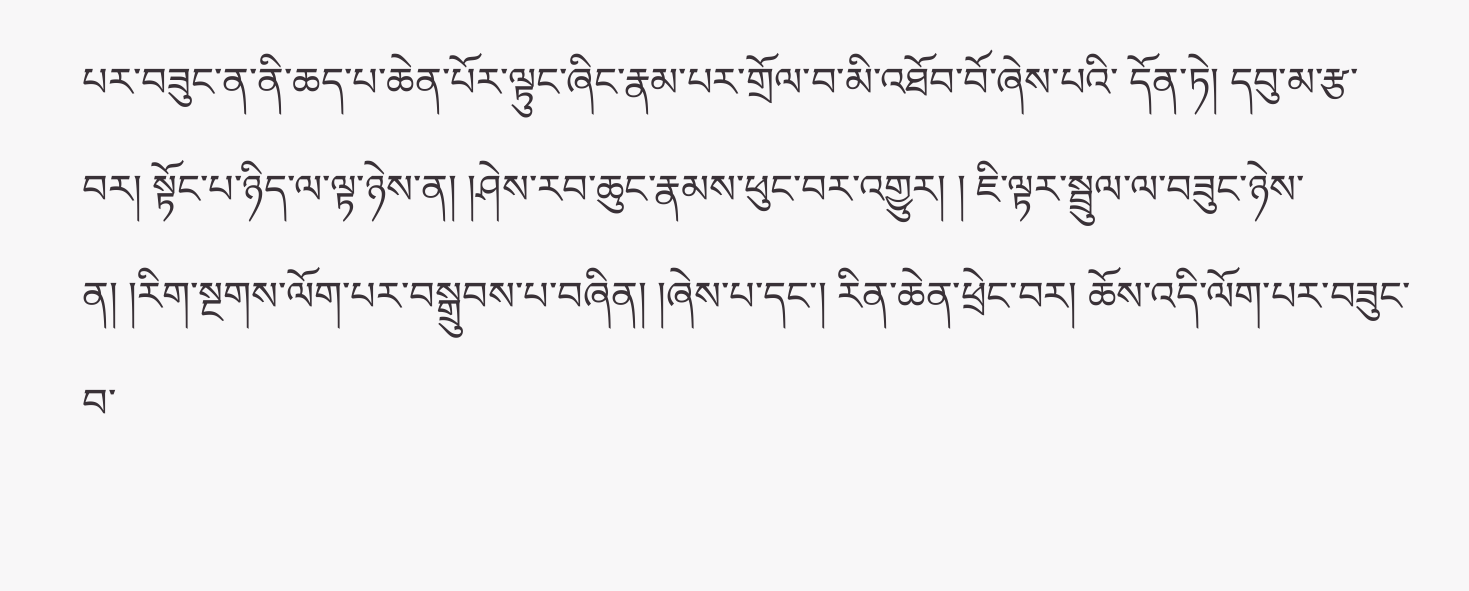པར་བཟུང་ན་ནི་ཆད་པ་ཆེན་པོར་ལྟུང་ཞིང་རྣམ་པར་གྲོལ་བ་མི་འཐོབ་བོ་ཞེས་པའི་ དོན་ཏེ། དབུ་མ་རྩ་བར། སྟོང་པ་ཉིད་ལ་ལྟ་ཉེས་ན། །ཤེས་རབ་ཆུང་རྣམས་ཕུང་བར་འགྱུར། ། ཇི་ལྟར་སྦྲུལ་ལ་བཟུང་ཉེས་ན། །རིག་སྔགས་ལོག་པར་བསྒྲུབས་པ་བཞིན། །ཞེས་པ་དང་། རིན་ཆེན་ཕྲེང་བར། ཆོས་འདི་ལོག་པར་བཟུང་བ་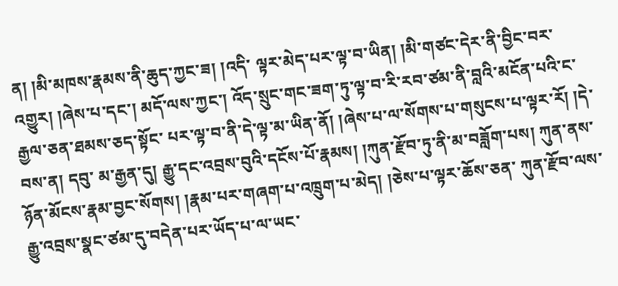ན། །མི་མཁས་རྣམས་ནི་ཆུད་ཀྱང་ཟ། །འདི་ ལྟར་མེད་པར་ལྟ་བ་ཡིན། །མི་གཙང་དེར་ནི་བྱིང་བར་འགྱུར། །ཞེས་པ་དང་། མདོ་ལས་ཀྱང་། འོད་སྲུང་གང་ཟག་ཏུ་ལྟ་བ་རི་རབ་ཙམ་ནི་བླའི་མངོན་པའི་ང་རྒྱལ་ཅན་ཐམས་ཅད་སྟོང་ པར་ལྟ་བ་ནི་དེ་ལྟ་མ་ཡིན་ནོ། །ཞེས་པ་ལ་སོགས་པ་གསུངས་པ་ལྟར་རོ། །དེ་བས་ན། དབུ་ མ་རྒྱན་དུ། རྒྱུ་དང་འབྲས་བུའི་དངོས་པོ་རྣམས། །ཀུན་རྫོབ་ཏུ་ནི་མ་བཟློག་པས། ཀུན་ནས་ ཉོན་མོངས་རྣམ་བྱང་སོགས། །རྣམ་པར་གཞག་པ་འཁྲུག་པ་མེད། །ཅེས་པ་ལྟར་ཆོས་ཅན་ ཀུན་རྫོབ་ལས་རྒྱུ་འབྲས་སྣང་ཙམ་དུ་བདེན་པར་ཡོད་པ་ལ་ཡང་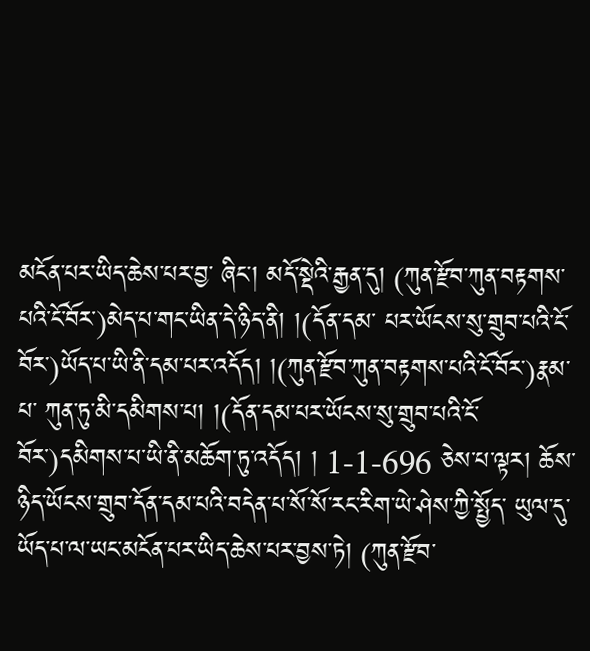མངོན་པར་ཡིད་ཆེས་པར་བྱ་ ཞིང་། མདོ་སྡེའི་རྒྱན་དུ། (ཀུན་རྫོབ་ཀུན་བརྟགས་པའི་ངོ་བོར་)མེད་པ་གང་ཡིན་དེ་ཉིད་ནི། །(དོན་དམ་ པར་ཡོངས་སུ་གྲུབ་པའི་ངོ་བོར་)ཡོད་པ་ཡི་ནི་དམ་པར་འདོད། །(ཀུན་རྫོབ་ཀུན་བརྟགས་པའི་ངོ་བོར་)རྣམ་པ་ ཀུན་ཏུ་མི་དམིགས་པ། །(དོན་དམ་པར་ཡོངས་སུ་གྲུབ་པའི་ངོ་བོར་)དམིགས་པ་ཡི་ནི་མཆོག་ཏུ་འདོད། ། 1-1-696 ཅེས་པ་ལྟར། ཆོས་ཉིད་ཡོངས་གྲུབ་དོན་དམ་པའི་བདེན་པ་སོ་སོ་རང་རིག་ཡེ་ཤེས་ཀྱི་སྤྱོད་ ཡུལ་དུ་ཡོད་པ་ལ་ཡང་མངོན་པར་ཡིད་ཆེས་པར་བྱས་ཏེ། (ཀུན་རྫོབ་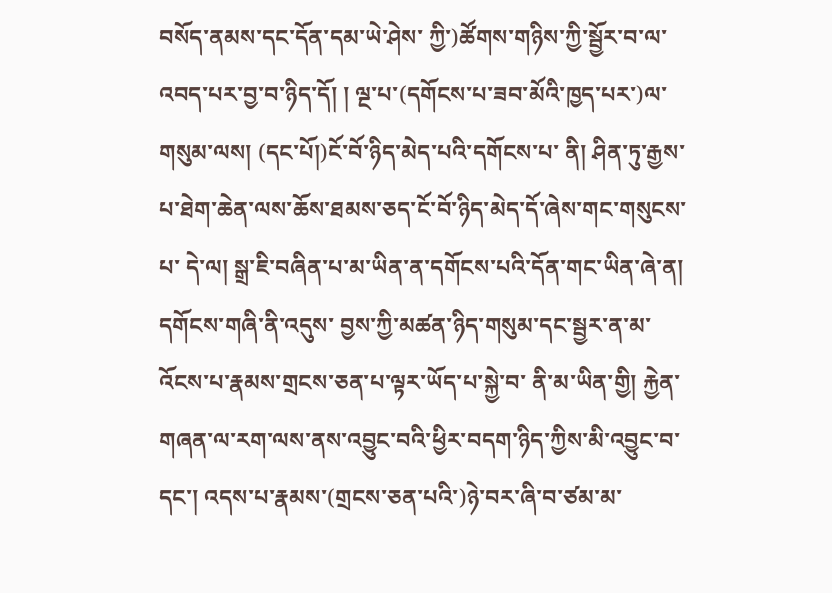བསོད་ནམས་དང་དོན་དམ་ཡེ་ཤེས་ ཀྱི་)ཚོགས་གཉིས་ཀྱི་སྦྱོར་བ་ལ་འབད་པར་བྱ་བ་ཉིད་དོ། ། ལྔ་པ་(དགོངས་པ་ཟབ་མོའི་ཁྱད་པར་)ལ་གསུམ་ལས། (དང་པོ།)ངོ་བོ་ཉིད་མེད་པའི་དགོངས་པ་ ནི། ཤིན་ཏུ་རྒྱས་པ་ཐེག་ཆེན་ལས་ཆོས་ཐམས་ཅད་ངོ་བོ་ཉིད་མེད་དོ་ཞེས་གང་གསུངས་པ་ དེ་ལ། སྒྲ་ཇི་བཞིན་པ་མ་ཡིན་ན་དགོངས་པའི་དོན་གང་ཡིན་ཞེ་ན། དགོངས་གཞི་ནི་འདུས་ བྱས་ཀྱི་མཚན་ཉིད་གསུམ་དང་སྦྱར་ན་མ་འོངས་པ་རྣམས་གྲངས་ཅན་པ་ལྟར་ཡོད་པ་སྐྱེ་བ་ ནི་མ་ཡིན་གྱི། རྐྱེན་གཞན་ལ་རག་ལས་ནས་འབྱུང་བའི་ཕྱིར་བདག་ཉིད་ཀྱིས་མི་འབྱུང་བ་ དང་། འདས་པ་རྣམས་(གྲངས་ཅན་པའི་)ཉེ་བར་ཞི་བ་ཙམ་མ་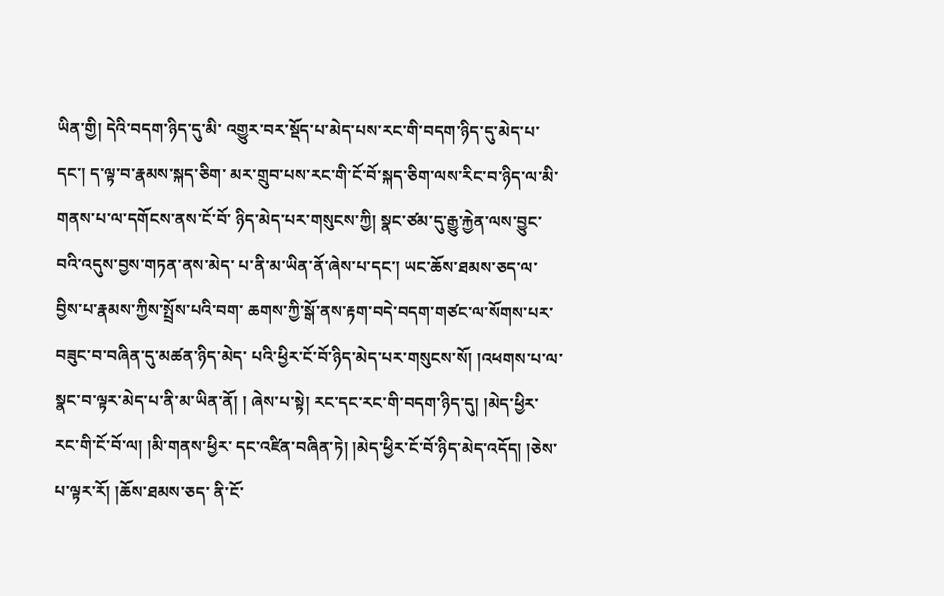ཡིན་གྱི། དེའི་བདག་ཉིད་དུ་མི་ འགྱུར་བར་སྡོད་པ་མེད་པས་རང་གི་བདག་ཉིད་དུ་མེད་པ་དང་། ད་ལྟ་བ་རྣམས་སྐད་ཅིག་ མར་གྲུབ་པས་རང་གི་ངོ་བོ་སྐད་ཅིག་ལས་རིང་བ་ཉིད་ལ་མི་གནས་པ་ལ་དགོངས་ནས་ངོ་བོ་ ཉིད་མེད་པར་གསུངས་ཀྱི། སྣང་ཙམ་དུ་རྒྱུ་རྐྱེན་ལས་བྱུང་བའི་འདུས་བྱས་གཏན་ནས་མེད་ པ་ནི་མ་ཡིན་ནོ་ཞེས་པ་དང་། ཡང་ཆོས་ཐམས་ཅད་ལ་བྱིས་པ་རྣམས་ཀྱིས་སྤྲོས་པའི་བག་ ཆགས་ཀྱི་སྒོ་ནས་རྟག་བདེ་བདག་གཙང་ལ་སོགས་པར་བཟུང་བ་བཞིན་དུ་མཚན་ཉིད་མེད་ པའི་ཕྱིར་ངོ་བོ་ཉིད་མེད་པར་གསུངས་སོ། །འཕགས་པ་ལ་སྣང་བ་ལྟར་མེད་པ་ནི་མ་ཡིན་ནོ། ། ཞེས་པ་སྟེ། རང་དང་རང་གི་བདག་ཉིད་དུ། །མེད་ཕྱིར་རང་གི་ངོ་བོ་ལ། །མི་གནས་ཕྱིར་ དང་འཛིན་བཞིན་ཏེ། །མེད་ཕྱིར་ངོ་བོ་ཉིད་མེད་འདོད། །ཅེས་པ་ལྟར་རོ། །ཆོས་ཐམས་ཅད་ ནི་ངོ་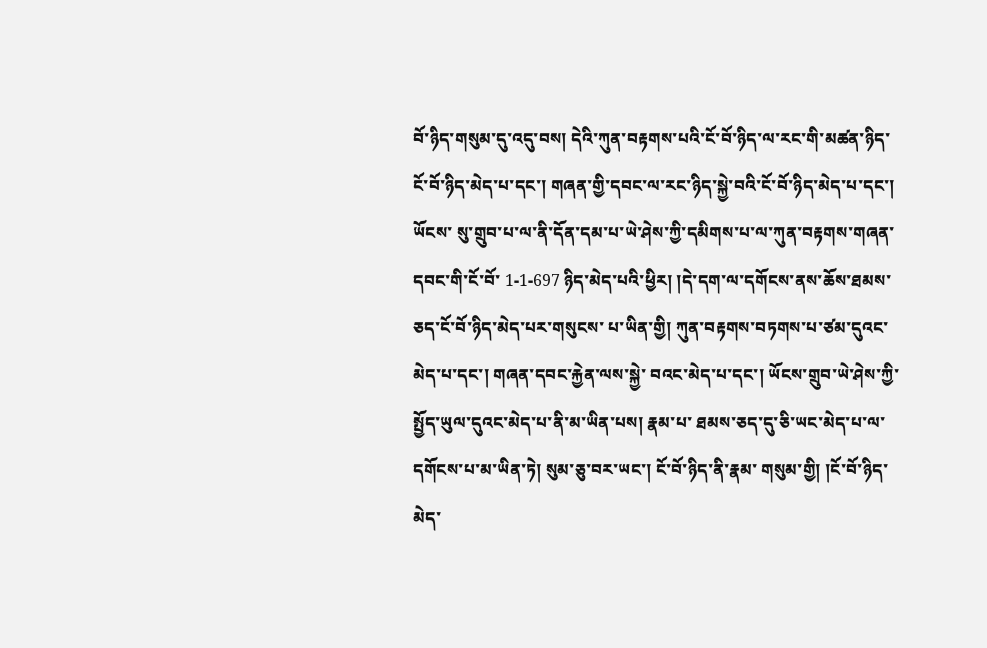བོ་ཉིད་གསུམ་དུ་འདུ་བས། དེའི་ཀུན་བརྟགས་པའི་ངོ་བོ་ཉིད་ལ་རང་གི་མཚན་ཉིད་ ངོ་བོ་ཉིད་མེད་པ་དང་། གཞན་གྱི་དབང་ལ་རང་ཉིད་སྐྱེ་བའི་ངོ་བོ་ཉིད་མེད་པ་དང་། ཡོངས་ སུ་གྲུབ་པ་ལ་ནི་དོན་དམ་པ་ཡེ་ཤེས་ཀྱི་དམིགས་པ་ལ་ཀུན་བརྟགས་གཞན་དབང་གི་ངོ་བོ་ 1-1-697 ཉིད་མེད་པའི་ཕྱིར། །དེ་དག་ལ་དགོངས་ནས་ཆོས་ཐམས་ཅད་ངོ་བོ་ཉིད་མེད་པར་གསུངས་ པ་ཡིན་གྱི། ཀུན་བརྟགས་བཏགས་པ་ཙམ་དུའང་མེད་པ་དང་། གཞན་དབང་རྐྱེན་ལས་སྐྱེ་ བའང་མེད་པ་དང་། ཡོངས་གྲུབ་ཡེ་ཤེས་ཀྱི་སྤྱོད་ཡུལ་དུའང་མེད་པ་ནི་མ་ཡིན་པས། རྣམ་པ་ ཐམས་ཅད་དུ་ཅི་ཡང་མེད་པ་ལ་དགོངས་པ་མ་ཡིན་ཏེ། སུམ་ཅུ་བར་ཡང་། ངོ་བོ་ཉིད་ནི་རྣམ་ གསུམ་གྱི། །ངོ་བོ་ཉིད་མེད་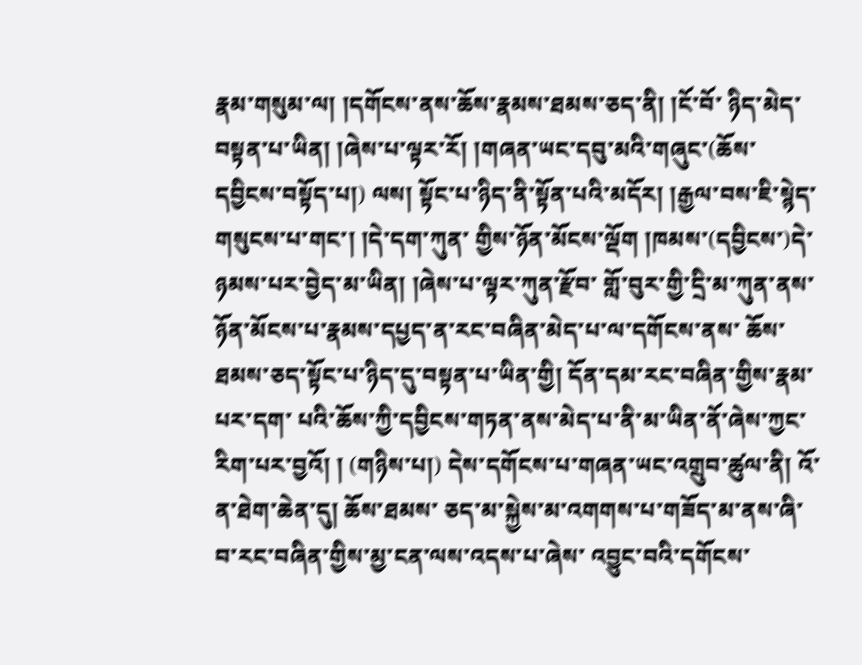རྣམ་གསུམ་ལ། །དགོངས་ནས་ཆོས་རྣམས་ཐམས་ཅད་ནི། །ངོ་བོ་ ཉིད་མེད་བསྟན་པ་ཡིན། །ཞེས་པ་ལྟར་རོ། །གཞན་ཡང་དབུ་མའི་གཞུང་(ཆོས་དབྱིངས་བསྟོད་པ།) ལས། སྟོང་པ་ཉིད་ནི་སྟོན་པའི་མདོར། །རྒྱལ་བས་ཇི་སྙེད་གསུངས་པ་གང་། །དེ་དག་ཀུན་ གྱིས་ཉོན་མོངས་ལྡོག །ཁམས་(དབྱིངས་)དེ་ཉམས་པར་བྱེད་མ་ཡིན། །ཞེས་པ་ལྟར་ཀུན་རྫོབ་ གློ་བུར་གྱི་དྲི་མ་ཀུན་ནས་ཉོན་མོངས་པ་རྣམས་དཔྱད་ན་རང་བཞིན་མེད་པ་ལ་དགོངས་ནས་ ཆོས་ཐམས་ཅད་སྟོང་པ་ཉིད་དུ་བསྟན་པ་ཡིན་གྱི། དོན་དམ་རང་བཞིན་གྱིས་རྣམ་པར་དག་ པའི་ཆོས་ཀྱི་དབྱིངས་གཏན་ནས་མེད་པ་ནི་མ་ཡིན་ནོ་ཞེས་ཀྱང་རིག་པར་བྱའོ། ། (གཉིས་པ།) དེས་དགོངས་པ་གཞན་ཡང་འགྲུབ་ཚུལ་ནི། འོ་ན་ཐེག་ཆེན་དུ། ཆོས་ཐམས་ ཅད་མ་སྐྱེས་མ་འགགས་པ་གཟོད་མ་ནས་ཞི་བ་རང་བཞིན་གྱིས་མྱ་ངན་ལས་འདས་པ་ཞེས་ འབྱུང་བའི་དགོངས་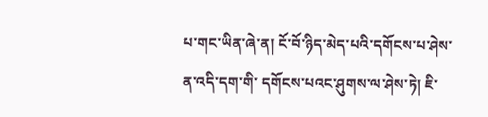པ་གང་ཡིན་ཞེ་ན། ངོ་བོ་ཉིད་མེད་པའི་དགོངས་པ་ཤེས་ན་འདི་དག་གི་ དགོངས་པའང་ཤུགས་ལ་ཤེས་ཏེ། ཇི་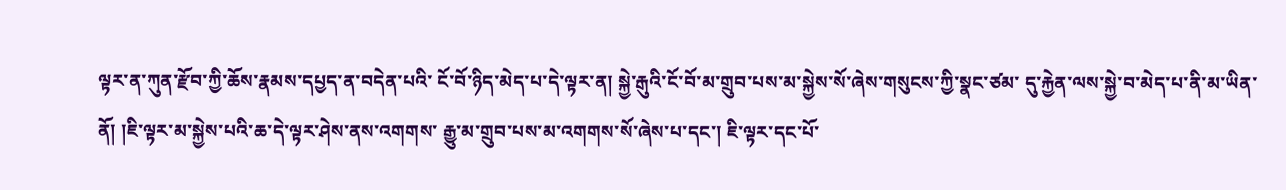ལྟར་ན་ཀུན་རྫོབ་ཀྱི་ཆོས་རྣམས་དཔྱད་ན་བདེན་པའི་ ངོ་བོ་ཉིད་མེད་པ་དེ་ལྟར་ན། སྐྱེ་རྒུའི་ངོ་བོ་མ་གྲུབ་པས་མ་སྐྱེས་སོ་ཞེས་གསུངས་ཀྱི་སྣང་ཙམ་ དུ་རྐྱེན་ལས་སྐྱེ་བ་མེད་པ་ནི་མ་ཡིན་ནོ། །ཇི་ལྟར་མ་སྐྱེས་པའི་ཆ་དེ་ལྟར་ཤེས་ནས་འགགས་ རྒྱུ་མ་གྲུབ་པས་མ་འགགས་སོ་ཞེས་པ་དང་། ཇི་ལྟར་དང་པོ་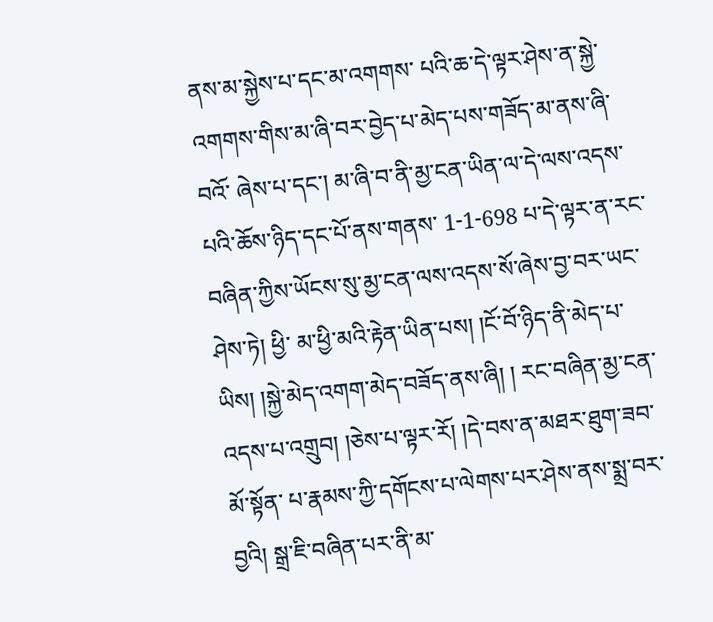ནས་མ་སྐྱེས་པ་དང་མ་འགགས་ པའི་ཆ་དེ་ལྟར་ཤེས་ན་སྐྱེ་འགགས་གིས་མ་ཞི་བར་བྱེད་པ་མེད་པས་གཟོད་མ་ནས་ཞི་བའོ་ ཞེས་པ་དང་། མ་ཞི་བ་ནི་མྱ་ངན་ཡིན་ལ་དེ་ལས་འདས་པའི་ཆོས་ཉིད་དང་པོ་ནས་གནས་ 1-1-698 པ་དེ་ལྟར་ན་རང་བཞིན་ཀྱིས་ཡོངས་སུ་མྱ་ངན་ལས་འདས་སོ་ཞེས་བྱ་བར་ཡང་ཤེས་ཏེ། ཕྱི་ མ་ཕྱི་མའི་རྟེན་ཡིན་པས། །ངོ་བོ་ཉིད་ནི་མེད་པ་ཡིས། །སྐྱེ་མེད་འགག་མེད་བཟོད་ནས་ཞི། ། རང་བཞིན་མྱ་ངན་འདས་པ་འགྲུབ། །ཅེས་པ་ལྟར་རོ། །དེ་བས་ན་མཐར་ཐུག་ཟབ་མོ་སྟོན་ པ་རྣམས་ཀྱི་དགོངས་པ་ལེགས་པར་ཤེས་ནས་སྨྲ་བར་བྱའི། སྒྲ་ཇི་བཞིན་པར་ནི་མ་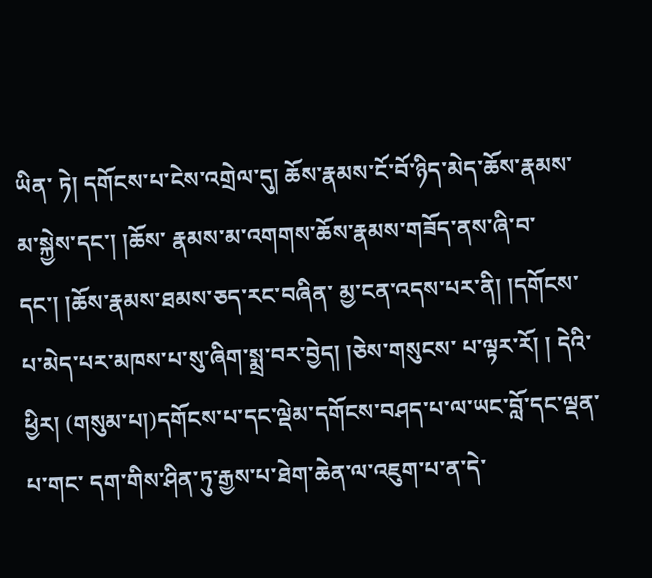ཡིན་ ཏེ། དགོངས་པ་ངེས་འགྲེལ་དུ། ཆོས་རྣམས་ངོ་བོ་ཉིད་མེད་ཆོས་རྣམས་མ་སྐྱེས་དང་། །ཆོས་ རྣམས་མ་འགགས་ཆོས་རྣམས་གཟོད་ནས་ཞི་བ་དང་། །ཆོས་རྣམས་ཐམས་ཅད་རང་བཞིན་ མྱ་ངན་འདས་པར་ནི། །དགོངས་པ་མེད་པར་མཁས་པ་སུ་ཞིག་སྨྲ་བར་བྱེད། །ཅེས་གསུངས་ པ་ལྟར་རོ། ། དེའི་ཕྱིར། (གསུམ་པ།)དགོངས་པ་དང་ལྡེམ་དགོངས་བཤད་པ་ལ་ཡང་བློ་དང་ལྡན་པ་གང་ དག་གིས་ཤིན་ཏུ་རྒྱས་པ་ཐེག་ཆེན་ལ་འཇུག་པ་ན་དེ་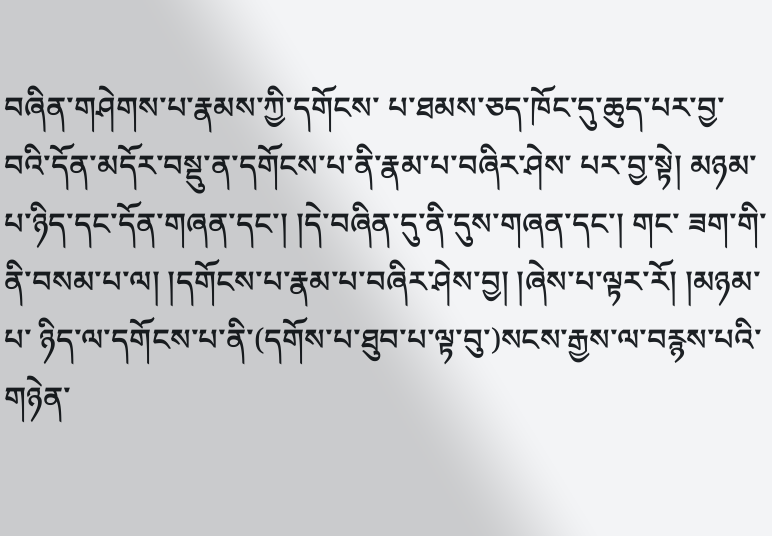བཞིན་གཤེགས་པ་རྣམས་ཀྱི་དགོངས་ པ་ཐམས་ཅད་ཁོང་དུ་ཆུད་པར་བྱ་བའི་དོན་མདོར་བསྡུ་ན་དགོངས་པ་ནི་རྣམ་པ་བཞིར་ཤེས་ པར་བྱ་སྟེ། མཉམ་པ་ཉིད་དང་དོན་གཞན་དང་། །དེ་བཞིན་དུ་ནི་དུས་གཞན་དང་། གང་ ཟག་གི་ནི་བསམ་པ་ལ། །དགོངས་པ་རྣམ་པ་བཞིར་ཤེས་བྱ། །ཞེས་པ་ལྟར་རོ། །མཉམ་པ་ ཉིད་ལ་དགོངས་པ་ནི་(དགོས་པ་ཐུབ་པ་ལྟ་བུ་)སངས་རྒྱས་ལ་བརྙས་པའི་གཉེན་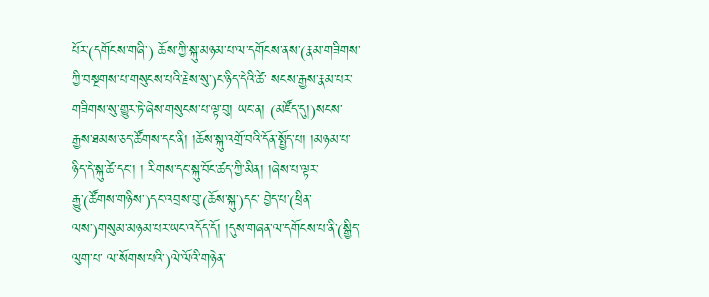པོར་(དགོངས་གཞི་) ཆོས་ཀྱི་སྐུ་མཉམ་པ་ལ་དགོངས་ནས་(རྣམ་གཟིགས་ཀྱི་བསྔགས་པ་གསུངས་པའི་རྗེས་སུ་)ང་ཉིད་དེའི་ཚེ་ སངས་རྒྱས་རྣམ་པར་གཟིགས་སུ་གྱུར་ཏེ་ཞེས་གསུངས་པ་ལྟ་བུ། ཡང་ན། (མཛོད་དུ།)སངས་ རྒྱས་ཐམས་ཅད་ཚོགས་དང་ནི། །ཆོས་སྐུ་འགྲོ་བའི་དོན་སྤྱོད་པ། །མཉམ་པ་ཉིད་དེ་སྐུ་ཚེ་དང་། ། རིགས་དང་སྐུ་བོང་ཚད་ཀྱི་མིན། །ཞེས་པ་ལྟར་རྒྱུ་(ཚོགས་གཉིས་)དང་འབྲས་བུ་(ཆོས་སྐུ་)དང་ བྱེད་པ་(ཕྲིན་ལས་)གསུམ་མཉམ་པར་ཡང་འདོད་དོ། །དུས་གཞན་ལ་དགོངས་པ་ནི་(སྒྱིད་ལུག་པ་ ལ་སོགས་པའི་)ལེ་ལོའི་གཉེན་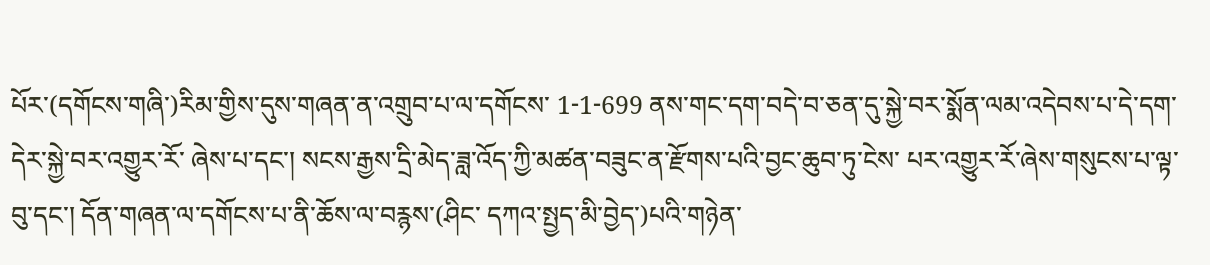པོར་(དགོངས་གཞི་)རིམ་གྱིས་དུས་གཞན་ན་འགྲུབ་པ་ལ་དགོངས་ 1-1-699 ནས་གང་དག་བདེ་བ་ཅན་དུ་སྐྱེ་བར་སྨོན་ལམ་འདེབས་པ་དེ་དག་དེར་སྐྱེ་བར་འགྱུར་རོ་ ཞེས་པ་དང་། སངས་རྒྱས་དྲི་མེད་ཟླ་འོད་ཀྱི་མཚན་བཟུང་ན་རྫོགས་པའི་བྱང་ཆུབ་ཏུ་ངེས་ པར་འགྱུར་རོ་ཞེས་གསུངས་པ་ལྟ་བུ་དང་། དོན་གཞན་ལ་དགོངས་པ་ནི་ཆོས་ལ་བརྙས་(ཤིང་ དཀའ་སྤྱད་མི་བྱེད་)པའི་གཉེན་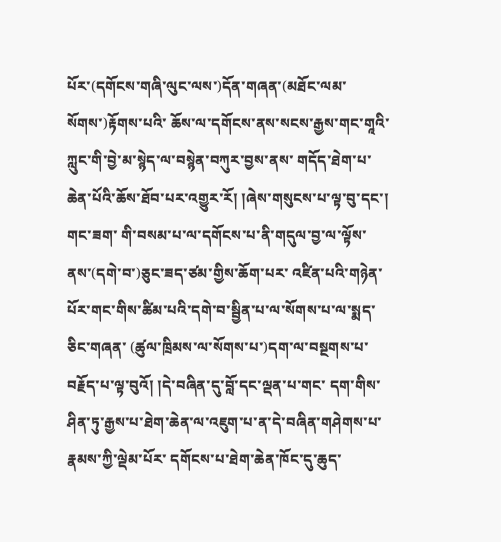པོར་(དགོངས་གཞི་ལུང་ལས་)དོན་གཞན་(མཐོང་ལམ་སོགས་)རྟོགས་པའི་ ཆོས་ལ་དགོངས་ནས་སངས་རྒྱས་གང་གཱའི་ཀླུང་གི་བྱེ་མ་སྙེད་ལ་བསྙེན་བཀུར་བྱས་ནས་ གདོད་ཐེག་པ་ཆེན་པོའི་ཆོས་ཐོབ་པར་འགྱུར་རོ། །ཞེས་གསུངས་པ་ལྟ་བུ་དང་། གང་ཟག་ གི་བསམ་པ་ལ་དགོངས་པ་ནི་གདུལ་བྱ་ལ་ལྟོས་ནས་(དགེ་བ་)ཅུང་ཟད་ཙམ་གྱིས་ཆོག་པར་ འཛིན་པའི་གཉེན་པོར་གང་གིས་ཚིམ་པའི་དགེ་བ་སྦྱིན་པ་ལ་སོགས་པ་ལ་སྨད་ཅིང་གཞན་ (ཚུལ་ཁྲིམས་ལ་སོགས་པ་)དག་ལ་བསྔགས་པ་བརྗོད་པ་ལྟ་བུའོ། །དེ་བཞིན་དུ་བློ་དང་ལྡན་པ་གང་ དག་གིས་ཤིན་ཏུ་རྒྱས་པ་ཐེག་ཆེན་ལ་འཇུག་པ་ན་དེ་བཞིན་གཤེགས་པ་རྣམས་ཀྱི་ལྡེམ་པོར་ དགོངས་པ་ཐེག་ཆེན་ཁོང་དུ་ཆུད་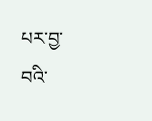པར་བྱ་བའི་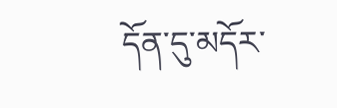དོན་དུ་མདོར་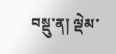བསྡུ་ན། ལྡེམ་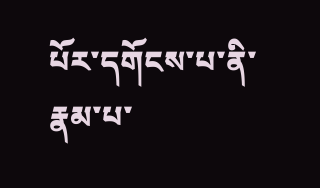པོར་དགོངས་པ་ནི་ རྣམ་པ་